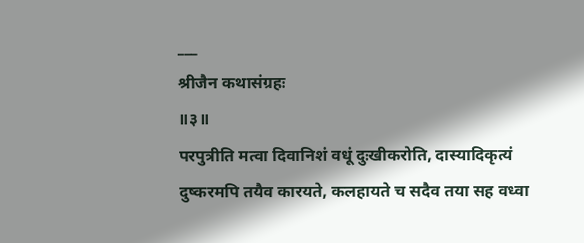___
श्रीजैन कथासंग्रहः
॥३॥
परपुत्रीति मत्वा दिवानिशं वधूं दुःखीकरोति, दास्यादिकृत्यं दुष्करमपि तयैव कारयते, कलहायते च सदैव तया सह वध्वा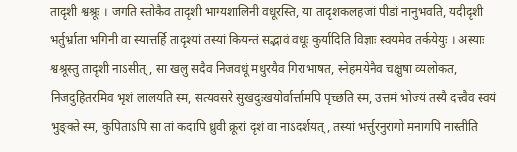तादृशी श्वश्रूः । जगति स्तोकैव तादृशी भाग्यशालिनी वधूरस्ति, या तादृशकलहजां पीडां नानुभवति, यदीदृशी भर्तुर्भ्राता भगिनी वा स्यात्तर्हि तादृश्यां तस्यां कियन्तं सद्भावं वधूः कुर्यादिति विज्ञाः स्वयमेव तर्कयेयुः । अस्याः श्वश्रूस्तु तादृशी नाऽसीत्, सा खलु सदैव निजवधूं मधुरयैव गिराभाषत, स्नेहमयेनैव चक्षुषा व्यलोकत, निजदुहितरमिव भृशं लालयति स्म, सत्यवसरे सुखदुःखयोर्वार्त्तामपि पृच्छति स्म, उत्तमं भोज्यं तस्यै दत्त्वैव स्वयं भुङ्क्ते स्म, कुपिताऽपि सा तां कदापि ध्रुवी क्रूरां दृशं वा नाऽदर्शयत्, तस्यां भर्त्तुरनुरागो मनागपि नास्तीति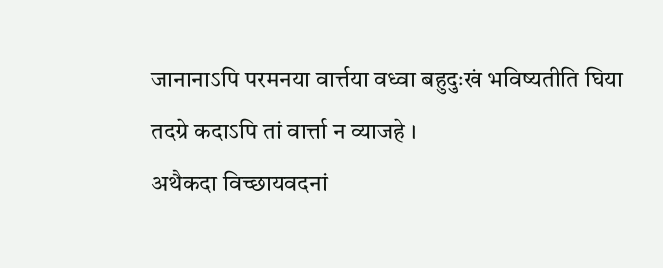जानानाऽपि परमनया वार्त्तया वध्वा बहुदुःखं भविष्यतीति घिया तदग्रे कदाऽपि तां वार्त्ता न व्याजहे ।
अथैकदा विच्छायवदनां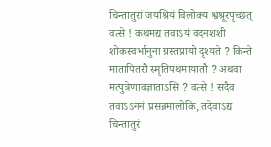चिन्तातुरां जयश्रियं विलोक्य श्वश्रूरपृच्छत् वत्से ! कथमद्य तवाऽयं वदनशशी शोकस्वर्भानुना ग्रस्तप्रायो दृश्यते ? किन्ते मातापितरौ स्मृतिपथमायातौ ? अथवा मत्पुत्रेणावज्ञाताऽसि ? वत्से ! सदैव तवाऽऽननं प्रसन्नमालोकि, तदेवाऽद्य चिन्तातुरं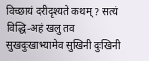विच्छायं दरीदृश्यते कथम् ? सत्यं विद्धि-अहं खलु तव सुखदुःखाभ्यामेव सुखिनी दुःखिनी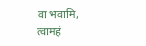वा भवामि, त्वामहं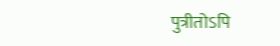पुत्रीतोऽपि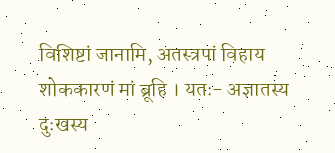विशिष्टां जानामि, अतस्त्रपां विहाय शोककारणं मां ब्रूहि । यतः- अज्ञातस्य दुःखस्य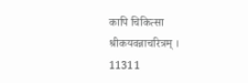कापि चिकित्सा
श्रीकयवन्नाचरित्रम् ।
11311